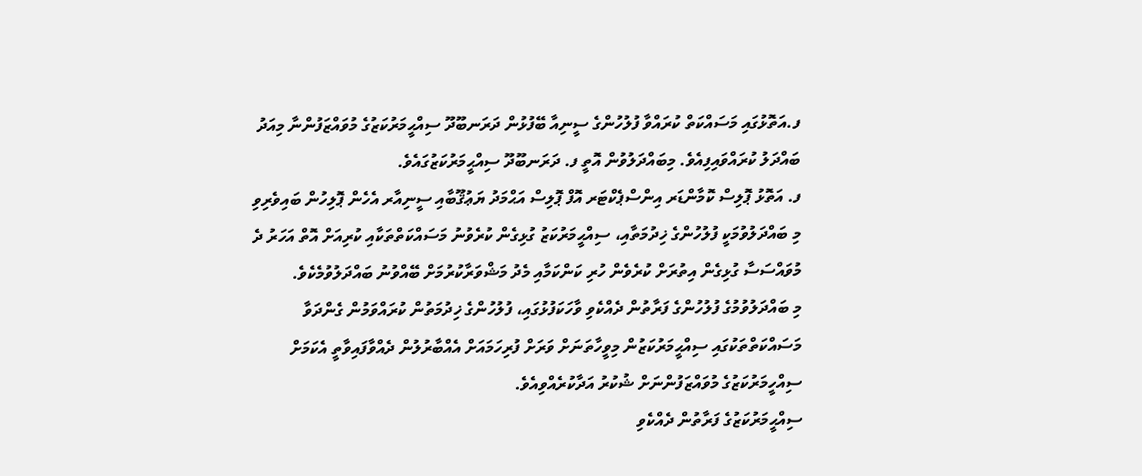ފ.އަތޮޅުގައި މަސައްކަތް ކުރައްވާ ފުލުހުންގެ ސީނިއާ ބޭފުޅުން ދަރަނބޫދޫ ސިއްޙީމަރުކަޒުގެ މުވައްޒަފުންނާ މިއަދު ބައްދަލު ކުރައްވައިފިއެވެ. މިބައްދަލުވުން އޮތީ ފ. ދަރަނބޫދޫ ސިއްޙީމަރުކަޒުގައެވެ.
ފ. އަތޮޅު ޕޮލިސް ކޮމާންޑަރ އިންސްޕެކްޓަރ އޮފް ޕޮލިސް އަޙްމަދު ޔަޢުޤޫބާއި ސީނިއާރ އެހެން ޕޮލިހުން ބައިވެރިވި މި ބައްދަލުވުމަކީ ފުލުހުންގެ ޚިދުމަތާއި، ސިއްޙީމަރުކަޒު ގުޅިގެން ކުރެވުނު މަސައްކަތްތަކާއި ކުރިއަށް އޮތް އަހަރު ދެ މުވައްސަސާ ގުޅިގެން އިތުރަށް ކުރެވެން ހުރި ކަންކަމާއި މެދު މަޝްވަރާކުރުމަށް ބޭއްވުނު ބައްދަލުވުމެކެވެ.
މި ބައްދަލުވުމުގެ ފުލުހުންގެ ފަރާތުން ދެއްކެވި ވާހަކަފުޅުގައި، ފުލުހުންގެ ޚިދުމަތުން ކުރައްވަމުން ގެންދަވާ މަސައްކަތްތަކުގައި ސިއްޙީމަރުކަޒުން މިވީހާތަނަށް ވަރަށް ފުރިހަމައަށް އެއްބާރުލުން ދެއްވާފައިވާތީ އެކަމަށް ސިއްހީމަރުކަޒުގެ މުވައްޒަފުންނަށް ޝުކުރު އަދާކުރެއްވިއެވެ.
ސިއްޙީމަރުކަޒުގެ ފަރާތުން ދެއްކެވި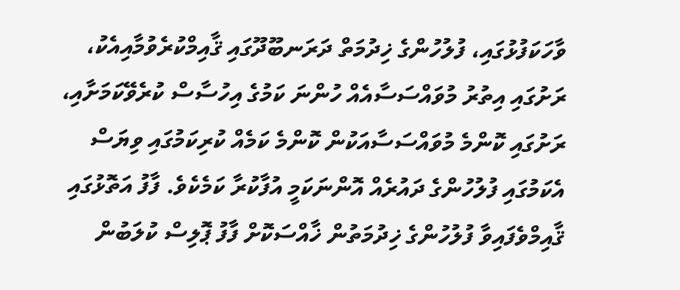ވާހަކަފުޅުގައި، ފުލުހުންގެ ޚިދުމަތް ދަރަނބޫދޫގައި ޤާއިމްކުރެވުމާއިއެކު، ރަށުގައި އިތުރު މުވައްސަސާއެއް ހުންނަ ކަމުގެ އިހުސާސް ކުރެވޭކަމަށާއި، ރަށުގައި ކޮންމެ މުވައްސަސާއަކުން ކޮންމެ ކަމެއް ކުރިކަމުގައި ވިޔަސް އެކަމުގައި ފުލުހުންގެ ދައުރެއް އޮންނަކަމީ އުފާކުރާ ކަމެކެވެ. ފާފު އަތޮޅުގައި ޤާއިމްވެފައިވާ ފުލުހުންގެ ޚިދުމަތުން ޚާއްސަކޮށް ފާފު ޕޮލިސް ކުލަބުން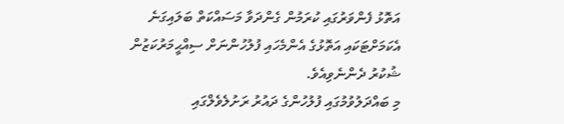އަތޮޅު ފެންވަރުގައި ކުރަމުން ގެންދަވާ މަސައްކަތް ބަލައިގަނެ އެކަމަށްޓަކައި އަތޮޅުގެ އެންމެހައި ފުލުހުންނަށް ސިއްޙީމަރުކަޒުން ޝުކުރު ދެންނެވިއެވެ.
މި ބައްދަލުވުމުގައި ފުލުހުންގެ ދައުރު ރަށުލެވެލްގައި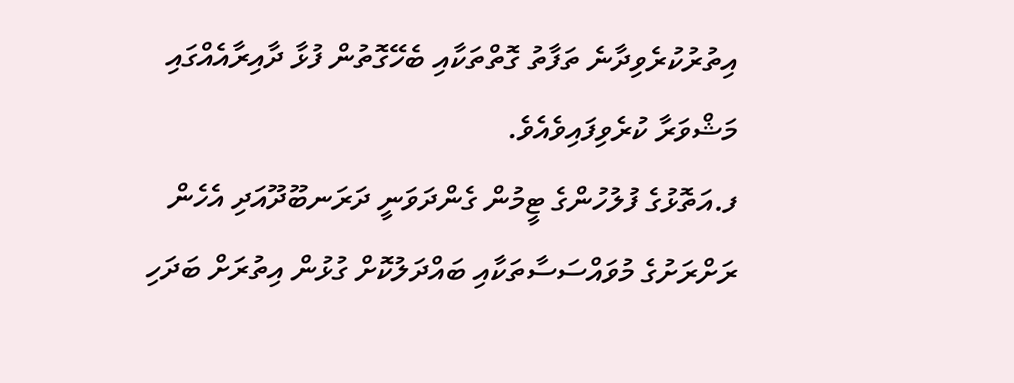އިތުރުކުރެވިދާނެ ތަފާތު ގޮތްތަކާއި ބެހޭގޮތުން ފުޅާ ދާއިރާއެއްގައި މަޝްވަރާ ކުރެވިފައިވެއެވެ.
ފ.އަތޮޅުގެ ފުލުހުންގެ ޓީމުން ގެންދަވަނީ ދަރަނބޫދޫއަދި އެހެން ރަށްރަށުގެ މުވައްސަސާތަކާއި ބައްދަލުކޮށް ގުޅުން އިތުރަށް ބަދަހި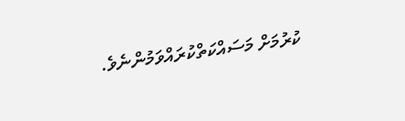ކުރުމަށް މަސައްކަތްކުރައްވަމުންނެވެ.